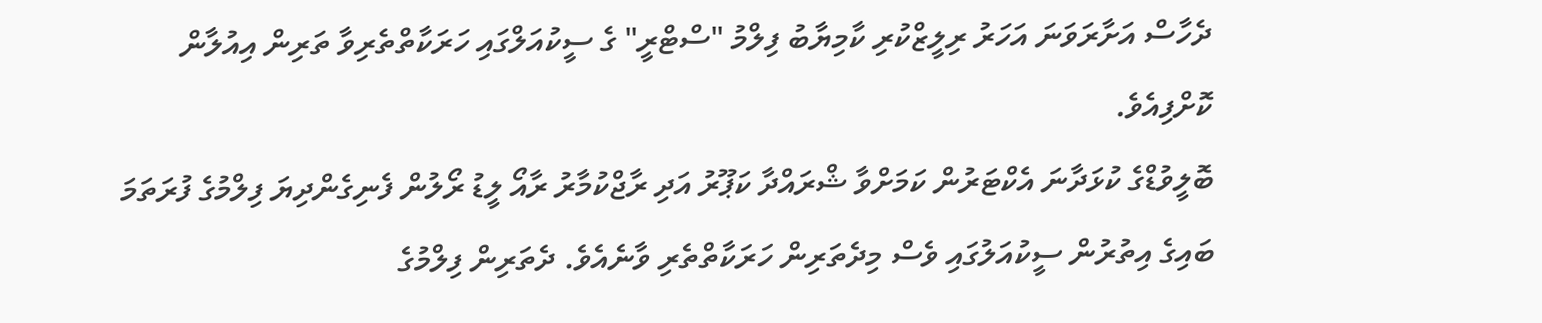ދެހާސް އަށާރަވަނަ އަހަރު ރިލީޒްކުރި ކާމިޔާބު ފިލްމު "ސްޓްރީ" ގެ ސީކުއަލްގައި ހަރަކާތްތެރިވާ ތަރިން އިއުލާން ކޮށްފިއެވެ.
ބޮލީވުޑްގެ ކުޅަދާނަ އެކްޓަރުން ކަމަށްވާ ޝްރައްދާ ކަޕޫރު އަދި ރާޖްކުމާރު ރާއޯ ލީޑު ރޯލުން ފެނިގެންދިޔަ ފިލްމުގެ ފުރަތަމަ ބައިގެ އިތުރުން ސީކުއަލުގައި ވެސް މިދެތަރިން ހަރަކާތްތެރި ވާނެއެވެ. ދެތަރިން ފިލްމުގެ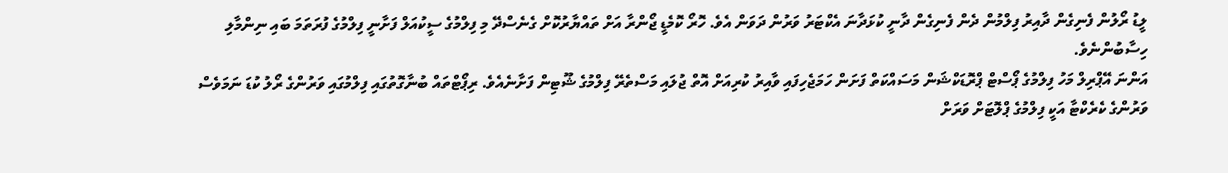ލީޑު ރޯލުން ފެނިގެން ދާއިރު ފިލްމުން ދެން ފެނިގެން ދާނީ ކުޅަދާނަ އެކްޓަރު ވަރުން ދަވަން އެވެ. ހޮރޯ ކޮމެޑީ ޖޯންރާ އަށް ތައްޔާރުކޮށް ގެނެސްދޭ މި ފިލްމުގެ ސީކުއަލް ފަށާނީ ފިލްމުގެ ފުރަތަމަ ބައި ނިންމާލި ހިސާބުންނެވެ.
އަންނަ އޭޕްރިލް މަހު ފިލްމުގެ ޕޯސްޓް ޕްރޮޑަކްޝަން މަސައްކަތް ފަށަން ހަމަޖެހިފައި ވާއިރު ކުރިއަށް އޮތް ޖުލައި މަސްތެރޭ ފިލްމުގެ ޝޫޓިން ފަށާނެއެވެ. ރިޕޯޓްތައް ބުނާގޮތުގައި ފިލްމުގައި ވަރުންގެ ރޯލު ކުޑަ ނަމަވެސް ވަރުންގެ ކެރެކްޓާ އަކީ ފިލްމުގެ ޕްލޮޓަށް ވަރަށް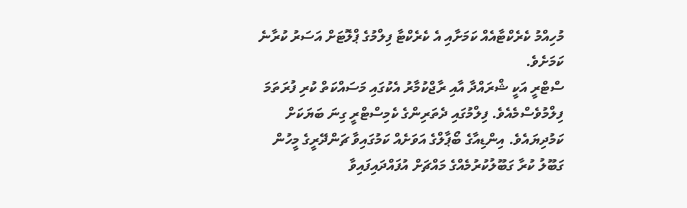މުހިއްމު ކެރެކްޓާއެއް ކަމަށާއި އެ ކެރެކްޓާ ފިލްމުގެ ޕްލޮޓަށް އަސަރު ކުރާނެ ކަމަށެވެ.
ސްޓްރީ އަކީ ޝްރައްދާ އާއި ރާޖްކުމާރު އެކުގައި މަސައްކަތް ކުރި ފުރަތަމަ ފިލްމުވެސްމެއެވެ. ފިލްމުގައި ދެތަރިންގެ ކެމިސްޓްރީ ގިނަ ބަޔަކަށް ކަމުދިޔައެވެ. އިންޑިއާގެ ބޯޕާލްގެ އަވަށެއް ކަމުގައިވާ ޗަންދޭރީގެ މީހުން ގަބޫލު ކުރާ ގަބޫލުކުރުމެއްގެ މައްޗަށް އުފައްދައިފައިވާ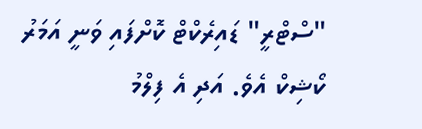"ސްޓްރީ" ޑައިރެކްޓް ކޮށްފައި ވަނީ އަމަރު ކޯޝިކް އެވެ. އަދި އެ ފިލްމު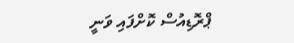ޕްރޮޑިއުސް ކޮށްފައި ވަނީ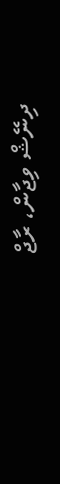ދިނޭޝް ވިޖާން، ރާޖް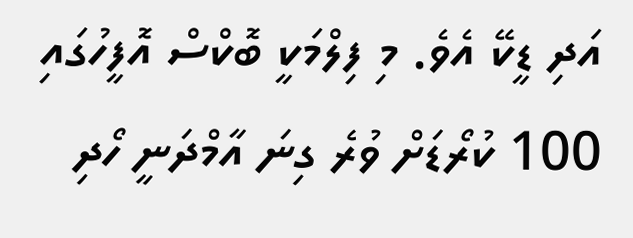އަދި ޑީކޭ އެވެ. މި ފިލްމަކީ ބޮކްސް އޮފީހުގައި 100 ކުރޯޑަށް ވުރެ ގިނަ އާމްދަނީ ހޯދި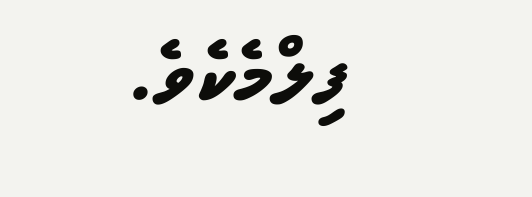ފިލްމެކެވެ.